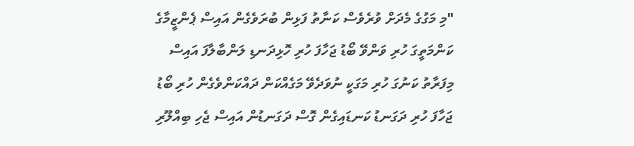"މި މަގުގެ މެދަށް ވުރެވެސް ކަނާތު ފަޅިން ބުރަވެގެން އައިސް ޕެންޒީމާގެ ކަންމަތީގަ ހުރި ވަންވޭ ބޯޑު ޖަހާފަ ހުރި ހޮޅިދަނޑި ލަންބާލާފަ އައިސް މިފަރާތު ކަނުގަ ހުރި މަގަކީ ނުވަދެވޭ މަގެއްކަން ދައްކަންވެގެން ހުރި ބޯޑު ޖަހާފަ ހުރި ދަގަނޑު ކަނޑައިގެން ގޮސް ދަގަނޑުން އައިސް ޖެހި ބިއްލޫރި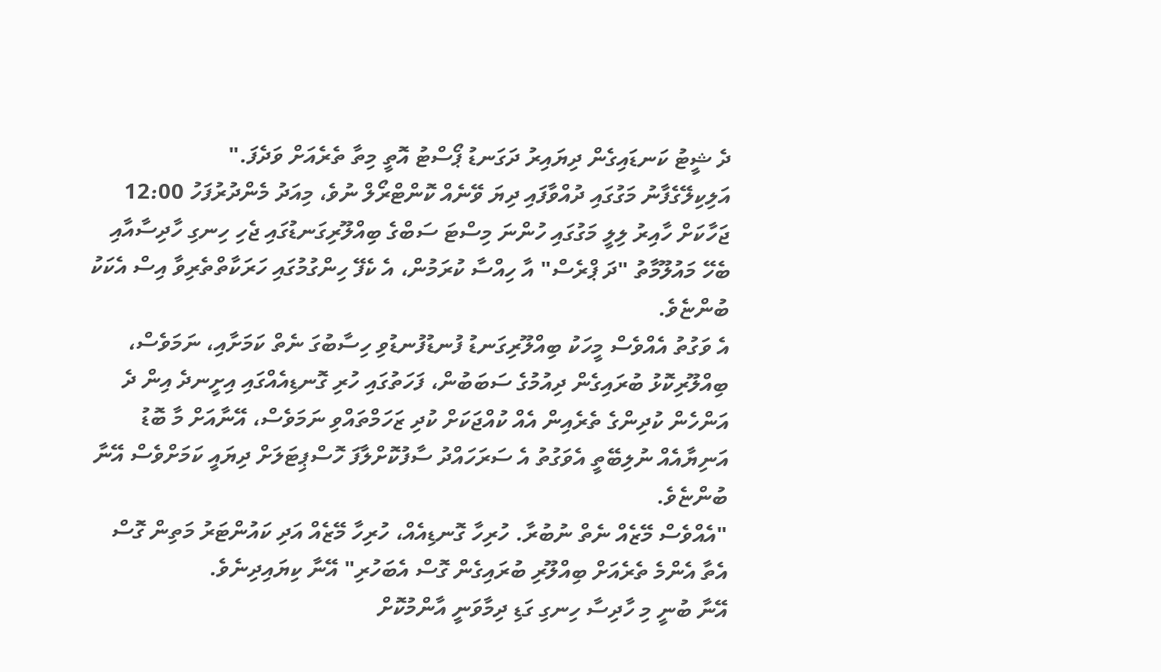ދެ ޝީޓު ކަނޑައިގެން ދިޔައިރު ދަގަނޑު ޕޯސްޓު އޮތީ މިތާ ތެރެއަށް ވަދެފަ."
އަލިކިލޭގެފާނު މަގުގައި ދުއްވާފައި ދިޔަ ވޭނެއް ކޮންޓްރޯލް ނުވެ، މިއަދު މެންދުރުފަހު 12:00 ޖަހާކަށް ހާއިރު ލިލީ މަގުގައި ހުންނަ މިސްޓަ ސަބްގެ ބިއްލޫރިގަނޑުގައި ޖެހި ހިނގި ހާދިސާއާއި ބެހޭ މައުލޫމާތު "ދަ ޕްރެސް" އާ ހިއްސާ ކުރަމުން، އެ ކެފޭ ހިންގުމުގައި ހަރަކާތްތެރިވާ އިސް އެކަކު ބުންޏެވެ.
އެ ވަގުތު އެއްވެސް މީހަކު ބިއްލޫރިގަނޑު ފުނޑުފުނޑުވި ހިސާބުގަ ނެތް ކަމަށާއި، ނަމަވެސް، ބިއްލޫރިކޮޅު ބުރައިގެން ދިއުމުގެ ސަބަބުން، ފަހަތުގައި ހުރި ގޮނޑިއެއްގައި އިށީނދެ އިން ދެ އަންހެން ކުދިންގެ ތެރެއިން އެއް ކުއްޖަކަށް ކުދި ޒަހަމްތައްވި ނަމަވެސް، އޭނާއަށް މާ ބޮޑު އަނިޔާއެއް ނުލިބޭތީ އެވަގުތު އެ ސަރަހައްދު ސާފުކޮށްލާފަ ހޮސްޕިޓަލަށް ދިޔައީ ކަމަށްވެސް އޭނާ ބުންޏެވެ.
"އެއްވެސް މޭޒެއް ނެތް ނުބުރާ. ހުރިހާ ގޮނޑިއެއް، ހުރިހާ މޭޒެއް އަދި ކައުންޓަރު މަތިން ގޮސް އެތާ އެންމެ ތެރެއަށް ބިއްލޫރި ބުރައިގެން ގޮސް އެބަހުރި" އޭނާ ކިޔައިދިނެވެ.
އޭނާ ބުނީ މި ހާދިސާ ހިނގި ގަޑި ދިމާވަނީ އާންމުކޮށް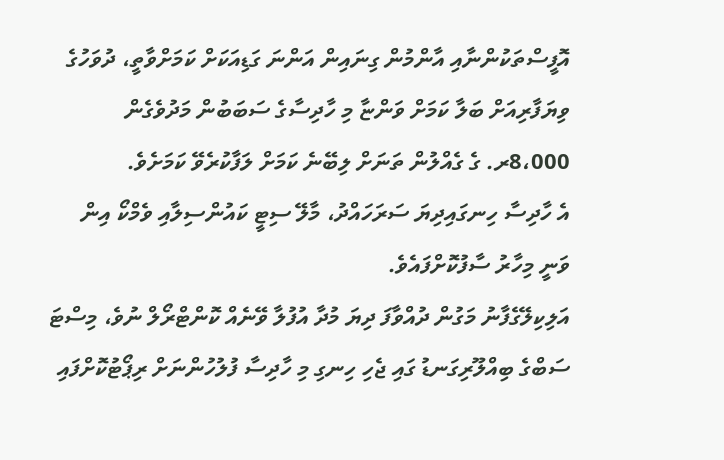އޮފީސްތަކުންނާއި އާންމުން ގިނައިން އަންނަ ގަޑިއަކަށް ކަމަށްވާތީ، ދުވަހުގެ ވިޔަފާރިއަށް ބަލާ ކަމަށް ވަންޏާ މި ހާދިސާގެ ސަބަބުން މަދުވެގެން 8،000ރ. ގެ ގެއްލުން ތަނަށް ލިބޭނެ ކަމަށް ލަފާކުރެވޭ ކަމަށެވެ.
އެ ހާދިސާ ހިނގައިދިޔަ ސަރަހައްދު، މާލޭ ސިޓީ ކައުންސިލާއި ވެމްކޯ އިން ވަނީ މިހާރު ސާފުކޮށްފައެވެ.
އަލިކިލޭގެފާނު މަގުން ދުއްވާފަ ދިޔަ މުދާ އުފުލާ ވޭނެއް ކޮންޓްރޯލް ނުވެ، މިސްޓަ ސަބްގެ ބިއްލޫރިގަނޑު ގައި ޖެހި ހިނގި މި ހާދިސާ ފުލުހުންނަށް ރިޕޯޓުކޮށްފައި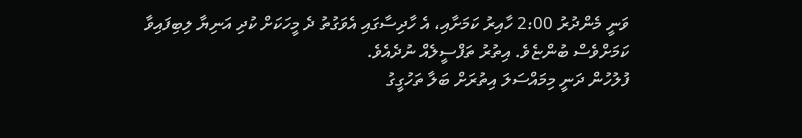ވަނީ މެންދުރު 2:00 ހާއިރު ކަމަށާއި، އެ ހާދިސާގައި އެވަގުތު ދެ މީހަކަށް ކުދި އަނިޔާ ލިބިފައިވާ ކަމަށްވެސް ބުންޏެވެ. އިތުރު ތަފްސީލެއް ނުދެއެވެ.
ފުލުހުން ދަނީ މިމައްސަލަ އިތުރަށް ބަލާ ތަހުގީގު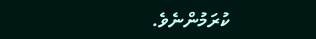ކުރަމުންނެވެ.